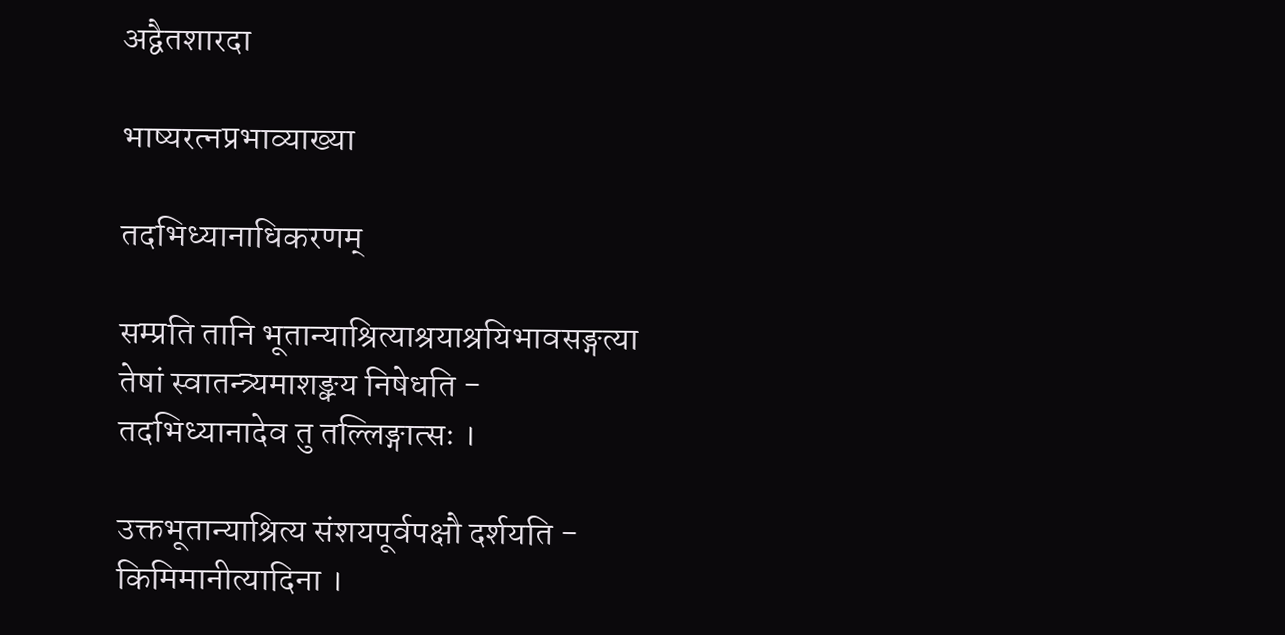अद्वैतशारदा

भाष्यरत्नप्रभाव्याख्या

तदभिध्यानाधिकरणम्

सम्प्रति तानि भूतान्याश्रित्याश्रयाश्रयिभावसङ्गत्या तेषां स्वातन्त्र्यमाशङ्क्य निषेधति -
तदभिध्यानादेव तु तल्लिङ्गात्सः ।

उक्तभूतान्याश्रित्य संशयपूर्वपक्षौ दर्शयति -
किमिमानीत्यादिना ।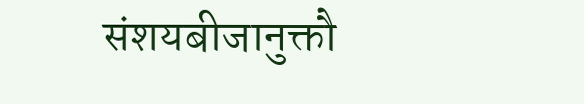संशयबीजानुक्तौ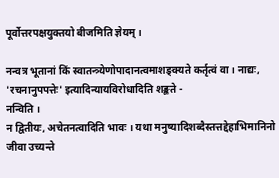पूर्वोत्तरपक्षयुक्तयो बीजमिति ज्ञेयम् ।

नन्वत्र भूतानां किं स्वातन्त्र्येणोपादानत्वमाशङ्क्यते कर्तृत्वं वा । नाद्यः, 'रचनानुपपत्तेः' इत्यादिन्यायविरोधादिति शङ्कते -
नन्विति ।
न द्वितीयः, अचेतनत्वादिति भावः । यथा मनुष्यादिशब्दैस्तत्तद्देहाभिमानिनो जीवा उच्यन्ते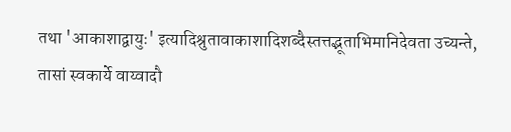तथा 'आकाशाद्वायुः' इत्यादिश्रुतावाकाशादिशब्दैस्तत्तद्भूताभिमानिदेवता उच्यन्ते, तासां स्वकार्ये वाय्वादौ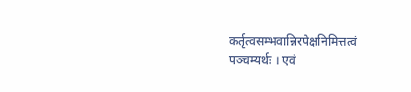कर्तृत्वसम्भवान्निरपेक्षनिमित्तत्वं पञ्चम्यर्थः । एवं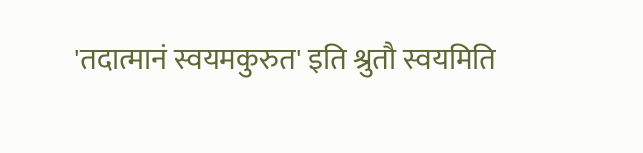'तदात्मानं स्वयमकुरुत' इति श्रुतौ स्वयमिति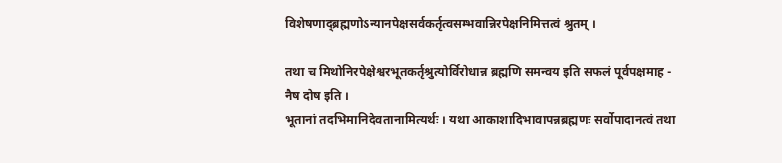विशेषणाद्ब्रह्मणोऽन्यानपेक्षसर्वकर्तृत्वसम्भवान्निरपेक्षनिमित्तत्वं श्रुतम् ।

तथा च मिथोनिरपेक्षेश्वरभूतकर्तृश्रुत्योर्विरोधान्न ब्रह्मणि समन्वय इति सफलं पूर्वपक्षमाह -
नैष दोष इति ।
भूतानां तदभिमानिदेवतानामित्यर्थः । यथा आकाशादिभावापन्नब्रह्मणः सर्वोपादानत्वं तथा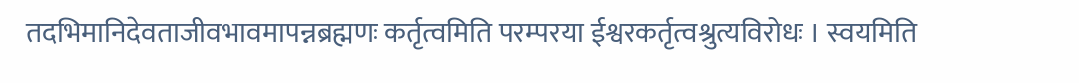तदभिमानिदेवताजीवभावमापन्नब्रह्मणः कर्तृत्वमिति परम्परया ईश्वरकर्तृत्वश्रुत्यविरोधः । स्वयमिति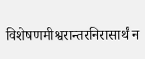विशेषणमीश्वरान्तरनिरासार्थं न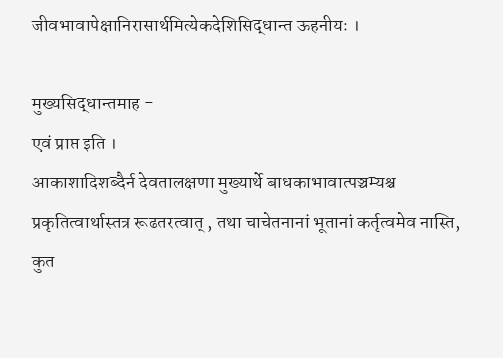जीवभावापेक्षानिरासार्थमित्येकदेशिसिद्धान्त ऊहनीयः ।

मुख्यसिद्धान्तमाह -
एवं प्राप्त इति ।
आकाशादिशब्दैर्न देवतालक्षणा मुख्यार्थे बाधकाभावात्पञ्चम्यश्च प्रकृतित्वार्थास्तत्र रूढतरत्वात् , तथा चाचेतनानां भूतानां कर्तृत्वमेव नास्ति, कुत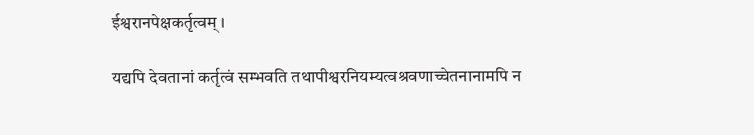ईश्वरानपेक्षकर्तृत्वम् ।

यद्यपि देवतानां कर्तृत्वं सम्भवति तथापीश्वरनियम्यत्वश्रवणाच्चेतनानामपि न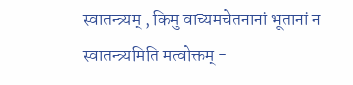स्वातन्त्र्यम् , किमु वाच्यमचेतनानां भूतानां न स्वातन्त्र्यमिति मत्वोक्तम् -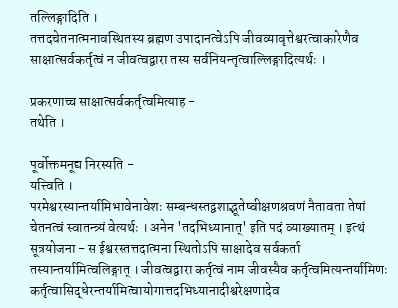तल्लिङ्गादिति ।
तत्तदचेतनात्मनावस्थितस्य ब्रह्मण उपादानत्वेऽपि जीवव्यावृत्तेश्वरत्वाकारेणैव साक्षात्सर्वकर्तृत्वं न जीवत्वद्वारा तस्य सर्वनियन्तृत्वाल्लिङ्गादित्यर्थः ।

प्रकरणाच्च साक्षात्सर्वकर्तृत्वमित्याह -
तथेति ।

पूर्वोक्तमनूद्य निरस्यति -
यत्त्विति ।
परमेश्वरस्यान्तर्यामिभावेनावेशः सम्बन्धस्तद्वशाद्भूतेष्वीक्षणश्रवणं नैतावता तेषां चेतनत्वं स्वातन्त्र्यं वेत्यर्थः । अनेन 'तदभिध्यानात्' इति पदं व्याख्यातम् । इत्थं सूत्रयोजना - स ईश्वरस्तत्तदात्मना स्थितोऽपि साक्षादेव सर्वकर्ता तस्यान्तर्यामित्वलिङ्गात् । जीवत्वद्वारा कर्तृत्वं नाम जीवस्यैव कर्तृत्वमित्यन्तर्यामिणः कर्तृत्वासिद्धेरन्तर्यामित्वायोगात्तदभिध्यानादीश्वरेक्षणादेव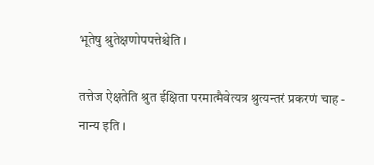भूतेषु श्रुतेक्षणोपपत्तेश्चेति ।

तत्तेज ऐक्षतेति श्रुत ईक्षिता परमात्मैवेत्यत्र श्रुत्यन्तरं प्रकरणं चाह -
नान्य इति ।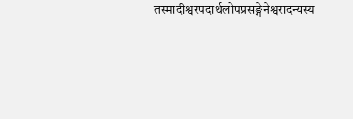तस्मादीश्वरपदार्थलोपप्रसङ्गेनेश्वरादन्यस्य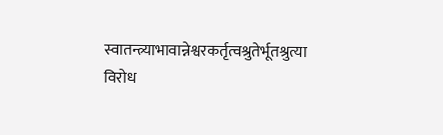स्वातन्त्र्याभावान्नेश्वरकर्तृत्वश्रुतेर्भूतश्रुत्या विरोध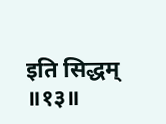इति सिद्धम् ॥१३॥